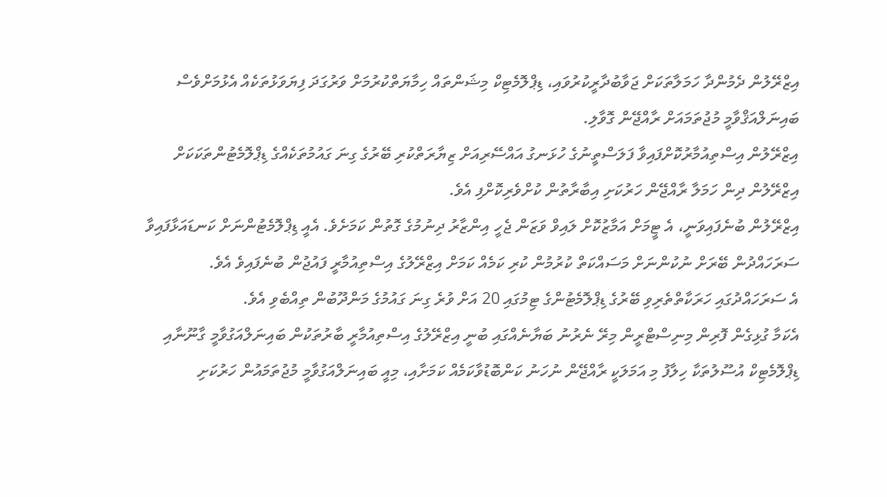އިޒްރޭލުން ދެމުންދާ ހަމަލާތަކަށް ޖަވާބުދާރީކުރުވައި، ޑިޕްލޮމެޓިކް މިޝަންތައް ހިމާޔަތްކުރުމަށް ވަރުގަދަ ފިޔަވަޅުތަކެއް އެޅުމަށްވެސް ބައިނަލްއަޤްވާމީ މުޖުތަމައަށް ރާއްޖޭން ގޮވާލި.
އިޒްރޭލުން އިސްތިއުމާރުކޮށްފައިވާ ފަލަސްތީނުގެ ހުޅަނގު އައްސޭރިއަށް ޒިޔާރަތްކުރި ބޭރުގެ ގިނަ ގައުމުތަކެއްގެ ޑިޕްލޮމެޓުންތަކަކަށް އިޒްރޭލުން ދިން ހަމަލާ ރާއްޖޭން ހަރުކަށި އިބާރާތުން ކުށްވެރިކޮށްފި އެވެ.
އިޒްރޭލުން ބުނެފައިވަނީ، އެ ޓީމަށް އަމާޒުކޮށް ލައިވް ވަޒަން ޖެހީ އިންޒާރު ދިނުމުގެ ގޮތުން ކަމަށެވެ. އެއީ ޑިޕްލޮމެޓުންނަށް ކަނޑައަޅާފައިވާ ސަރަހައްދުން ބޭރަށް ނުކުންނަށް މަސައްކަތް ކުރުމުން ކުރި ކަމެއް ކަމަށް އިޒްރޭލުގެ އިސްތިއުމާރީ ފައުޖުން ބުނެފައިވެ އެވެ.
އެ ސަރަހައްދުގައި ހަރަކާތްތެރިވި ބޭރުގެ ޑިޕްލޮމެޓުންގެ ޓިމުގައި 20 އަށް ވުރެ ގިނަ ގައުމުގެ މަންދޫބުން ތިއްބެވި އެވެ.
އެކަމާ ގުޅިގެން ފޮރިން މިނިސްޓްރީން މިރޭ ނެރުނު ބަޔާނެއްގައި ބުނީ އިޒްރޭލުގެ އިސްތިއުމާރީ ބާރުތަކުން ބައިނަލްއަގުވާމީ ގާނޫނާއި ޑިޕްލޮމެޓިކް އުސޫލުތަކާ ހިލާފު މި އަމަލަކީ ރާއްޖޭން ނުހަނު ކަންބޮޑުވާކަމެއް ކަމަށާއި، މިއީ ބައިނަލްއަގުވާމީ މުޖުތަމައުން ހަރުކަށި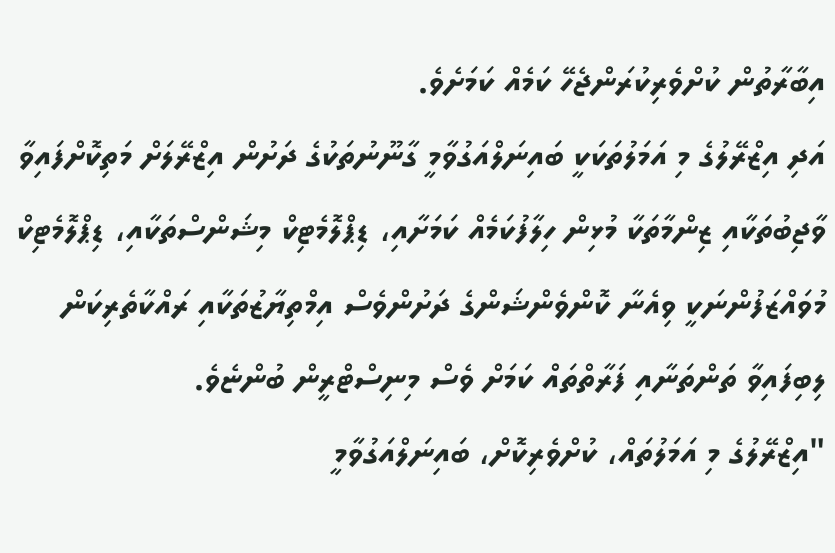އިބާރާތުން ކުށްވެރިކުރަންޖެހޭ ކަމެއް ކަމަށެވެ.
އަދި އިޒްރޭލުގެ މި އަމަލުތަކަކީ ބައިނަލްއަގުވާމީ ގާނޫނުތަކުގެ ދަށުން އިޒްރޭލަށް މަތިކޮށްފައިވާ ވާޖިބުތަކާއި ޒިންމާތަކާ މުޅިން ހިލާފުކަމެއް ކަމަށާއި، ޑިޕްލޮމެޓިކް މިޝަންސްތަކާއި، ޑިޕްލޮމެޓިކް މުވައްޒަފުންނަކީ ވިއެނާ ކޮންވެންޝަންގެ ދަށުންވެސް އިމްތިޔާޒުތަކާއި ރައްކާތެރިކަން ލިބިފައިވާ ތަންތަނާއި ފަރާތްތައް ކަމަށް ވެސް މިނިސްޓްރީން ބުންޏެވެ.
"އިޒްރޭލުގެ މި އަމަލުތައް، ކުށްވެރިކޮށް، ބައިނަލްއަގުވާމީ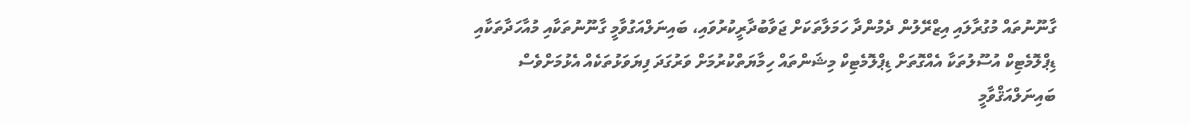ގާނޫނުތައް މުގުރާލައި އިޒްރޭލުން ދެމުންދާ ހަމަލާތަކަށް ޖަވާބުދާރީކުރުވައި، ބައިނަލްއަގުވާމީ ގާނޫނުތަކާއި މުއާހަދާތަކާއި ޑިޕްލޮމެޓިކް އުސޫލުތަކާ އެއްގޮތަށް ޑިޕްލޮމެޓިކް މިޝަންތައް ހިމާޔަތްކުރުމަށް ވަރުގަދަ ފިޔަވަޅުތަކެއް އެޅުމަށްވެސް ބައިނަލްއަޤްވާމީ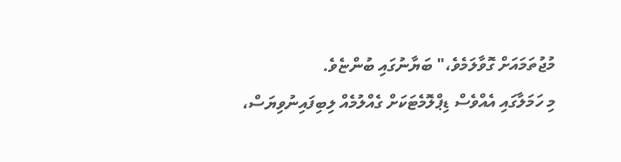މުޖުތަމައަށް ގޮވާލަމެވެ،" ބަޔާނުގައި ބުންޏެވެ.
މި ހަމަލާގައި އެއްވެސް ޑިޕްލޮމެޓަކަށް ގެއްލުމެއް ލިބިފައިނުވިޔަސް،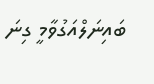ބައިނަލްއަގުވާމީ ގިނަ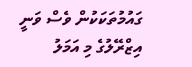ގައުމުތަކަކުން ވެސް ވަނީ އިޒްރޭލުގެ މި އަމަލު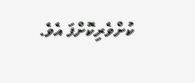ކުށްވެރިކޮށްފަ އެވެ.